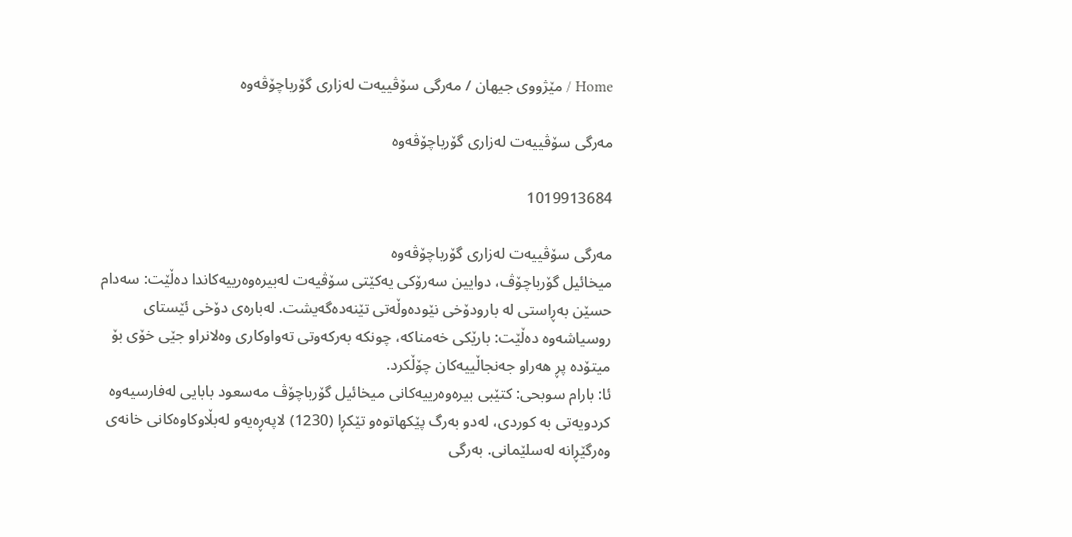Home / مێژووى جیهان / مەرگی سۆڤییەت لەزاری گۆرباچۆڤەوە

مەرگی سۆڤییەت لەزاری گۆرباچۆڤەوە

1019913684

مەرگی سۆڤییەت لەزاری گۆرباچۆڤەوە
میخائیل گۆرباچۆڤ، دوایین سه‌رۆكی‌ یه‌كێتی‌ سۆڤیه‌ت له‌بیره‌وه‌رییه‌كاندا ده‌ڵێت: سه‌دام حسێن به‌ڕاستی‌ له‌ بارودۆخی‌ نێوده‌وڵه‌تی‌ تێنه‌ده‌گه‌یشت. له‌باره‌ی‌ دۆخی‌ ئێستای‌ روسیاشه‌وه‌ ده‌ڵێت: بارێكی‌ خه‌مناكه‌، چونكه‌ به‌ركه‌وتی‌ ته‌واوكاری‌ وه‌لانراو جێی‌ خۆی‌ بۆ میتۆده‌ پڕ هه‌راو جه‌نجاڵییه‌كان چۆڵكرد.
ئا: بارام سوبحی‌: كتێبی‌ بیره‌وه‌رییه‌كانی‌ میخائیل گۆرباچۆڤ مه‌سعود بابایی‌ له‌فارسیه‌وه‌ كردویه‌تی‌ به‌ كوردی‌، له‌دو به‌رگ پێكهاتوه‌و تێكڕا (1230) لاپه‌ڕه‌یه‌و له‌بڵاوكاوه‌كانی‌ خانه‌ی‌ وه‌رگێڕانه‌ له‌سلێمانی‌. به‌رگی‌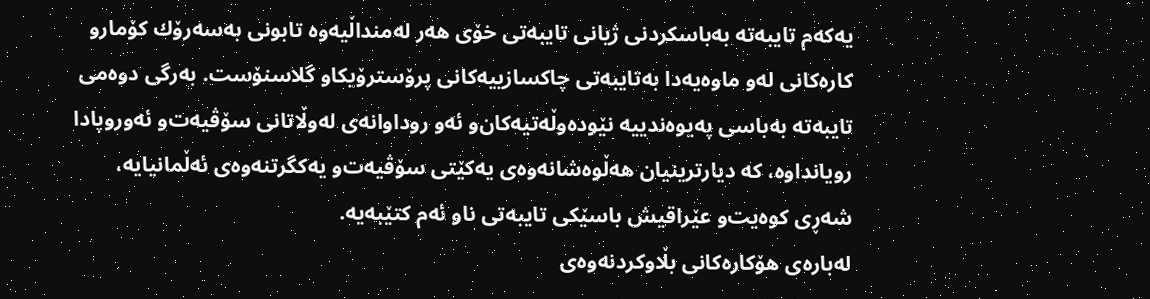یه‌كه‌م تایبه‌ته‌ به‌باسكردنی‌ ژیانی‌ تایبه‌تی‌ خۆی‌ هه‌ر له‌منداڵیه‌وه‌ تابونی‌ به‌سه‌رۆك كۆمار‌و كاره‌كانی‌ له‌و ماوه‌یه‌دا به‌تایبه‌تی‌ چاكسازییه‌كانی‌ پرۆسترۆیكاو گلاسنۆست. به‌رگی‌ دوه‌می‌ تایبه‌ته‌ به‌باسی‌ په‌یوه‌ندییه‌ نێوده‌وڵه‌تیه‌كان‌و ئه‌و روداوانه‌ی‌ له‌وڵاتانی‌ سۆڤیه‌ت‌و ئه‌وروپادا رویانداوه‌، كه‌ دیارترینیان هه‌ڵوه‌شانه‌وه‌ی‌ یه‌كێتی‌ سۆڤیه‌ت‌و یه‌كگرتنه‌وه‌ی‌ ئه‌ڵمانیایه‌، شه‌ڕی‌ كوه‌یت‌و عێراقیش باسێكی‌ تایبه‌تی‌ ناو ئه‌م كتێبه‌یه‌.
له‌باره‌ی‌ هۆكاره‌كانی‌ بڵاوكردنه‌وه‌ی‌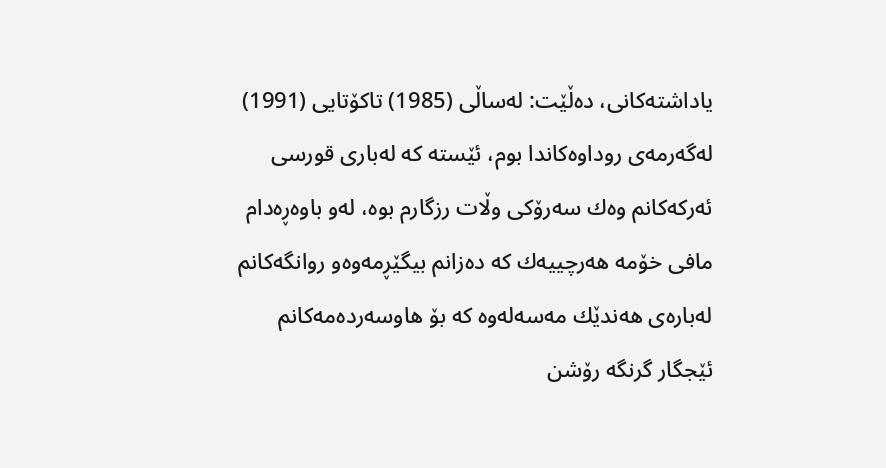یاداشته‌كانی‌، ده‌ڵێت: له‌ساڵی‌ (1985) تاكۆتایی‌ (1991) له‌گه‌رمه‌ی‌ روداوه‌كاندا بوم، ئێسته‌ كه‌ له‌باری‌ قورسی‌ ئه‌ركه‌كانم وه‌ك سه‌رۆكی‌ وڵات رزگارم بوه‌، له‌و باوه‌ڕه‌دام مافی‌ خۆمه‌ هه‌رچییه‌ك كه‌ ده‌زانم بیگێڕمه‌وه‌و روانگه‌كانم له‌باره‌ی‌ هه‌ندێك مه‌سه‌له‌وه‌ كه‌ بۆ هاوسه‌رده‌مه‌كانم ئێجگار گرنگه‌ رۆشن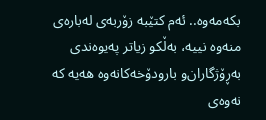بكه‌مه‌وه‌.. ئه‌م كتێبه‌ زۆربه‌ی‌ له‌باره‌ی‌ منه‌وه‌ نییه‌، به‌ڵكو زیاتر په‌یوه‌ندی‌ به‌ڕۆژگاران‌و بارودۆخه‌كانه‌وه‌ هه‌یه‌ كه‌ نه‌وه‌ی‌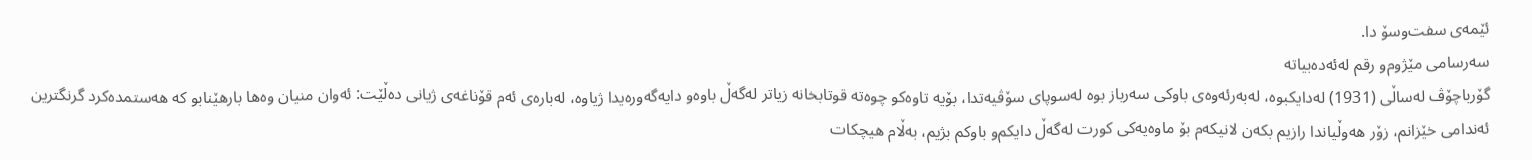ئێمه‌ی‌ سفت‌وسۆ دا.
سه‌رسامی‌ مێژوم‌و رقم له‌ئه‌ده‌بیاته‌
گۆرباچۆڤ له‌ساڵی‌ (1931) له‌دایكبوه‌، له‌به‌رئه‌وه‌ی‌ باوكی‌ سه‌رباز بوه‌ له‌سوپای‌ سۆڤیه‌تدا، بۆیه‌ تاوه‌كو چوه‌ته‌ قوتابخانه‌ زیاتر له‌گه‌ڵ باوه‌و دایه‌گه‌وره‌یدا ژیاوه‌، له‌باره‌ی‌ ئه‌م قۆناغه‌ی‌ ژیانی‌ ده‌ڵێت: ئه‌وان منیان وه‌ها بارهێنابو كه‌ هه‌ستمده‌كرد گرنگترین ئه‌ندامی‌ خێزانم، زۆر هه‌وڵیاندا رازیم بكه‌ن لانیكه‌م بۆ ماوه‌یه‌كی‌ كورت له‌گه‌ڵ دایكم‌و باوكم بژیم، به‌ڵام هیچكات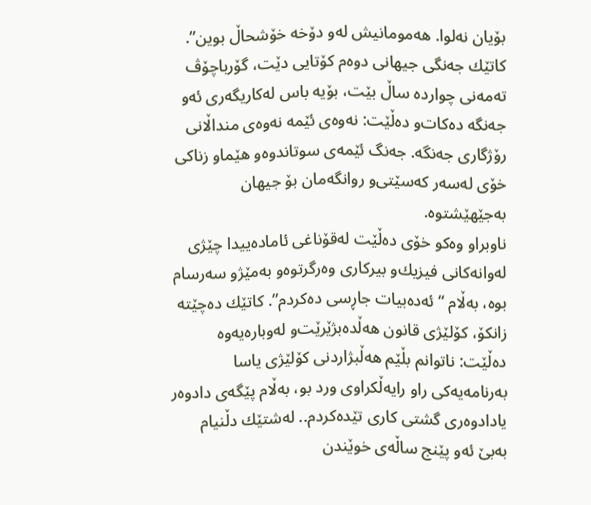بۆیان نه‌لوا. هه‌مومانیش له‌و دۆخه‌ خۆشحاڵ بوین”.
كاتێك جه‌نگی‌ جیهانی‌ دوه‌م كۆتایی‌ دێت، گۆرباچۆڤ ته‌مه‌نی‌ چوارده‌ ساڵ بێت، بۆیه‌ باس له‌كاریگه‌ری‌ ئه‌و جه‌نگه‌ ده‌كات‌و ده‌ڵێت: نه‌وه‌ی‌ ئێمه‌ نه‌وه‌ی‌ منداڵانی‌ رۆژگاری‌ جه‌نگه‌. جه‌نگ ئێمه‌ی‌ سوتاندوه‌و هێماو زناكی‌ خۆی‌ له‌سه‌ر كه‌سێتی‌‌و روانگه‌مان بۆ جیهان به‌جێهێشتوه‌.
ناوبراو وه‌كو خۆی‌ ده‌ڵێت له‌قۆناغی‌ ئاماده‌ییدا چێژی‌ له‌وانه‌كانی‌ فیزیك‌و بیركاری‌ وه‌رگرتوه‌و به‌مێژو سه‌رسام بوه‌، به‌ڵام “ئه‌ده‌بیات جاڕسی‌ ده‌كردم”. كاتێك ده‌چێته‌ زانكۆ، كۆلێژی‌ قانون هه‌ڵده‌بژێرێت‌و له‌وباره‌یه‌وه‌ ده‌ڵێت: ناتوانم بڵێم هه‌ڵبژاردنی‌ كۆلێژی‌ یاسا به‌رنامه‌یه‌كی‌ راو رایه‌ڵكراوی‌ ورد بو، به‌ڵام پێگه‌ی‌ دادوه‌ر یادادوه‌ری‌ گشتی‌ كاری‌ تێده‌كردم.. له‌شتێك دڵنیام به‌بێ‌ ئه‌و پێنج ساڵه‌ی‌ خوێندن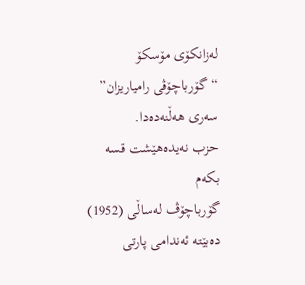له‌زانكۆی‌ مۆسكۆ “گۆرباچۆڤی‌ رامیاریزان” سه‌ری‌ هه‌ڵنه‌ده‌دا.
حزب نه‌یده‌هێشت قسه‌ بكه‌م
گۆرباچۆڤ له‌ساڵی‌ (1952) ده‌بێته‌ ئه‌ندامی‌ پارتی‌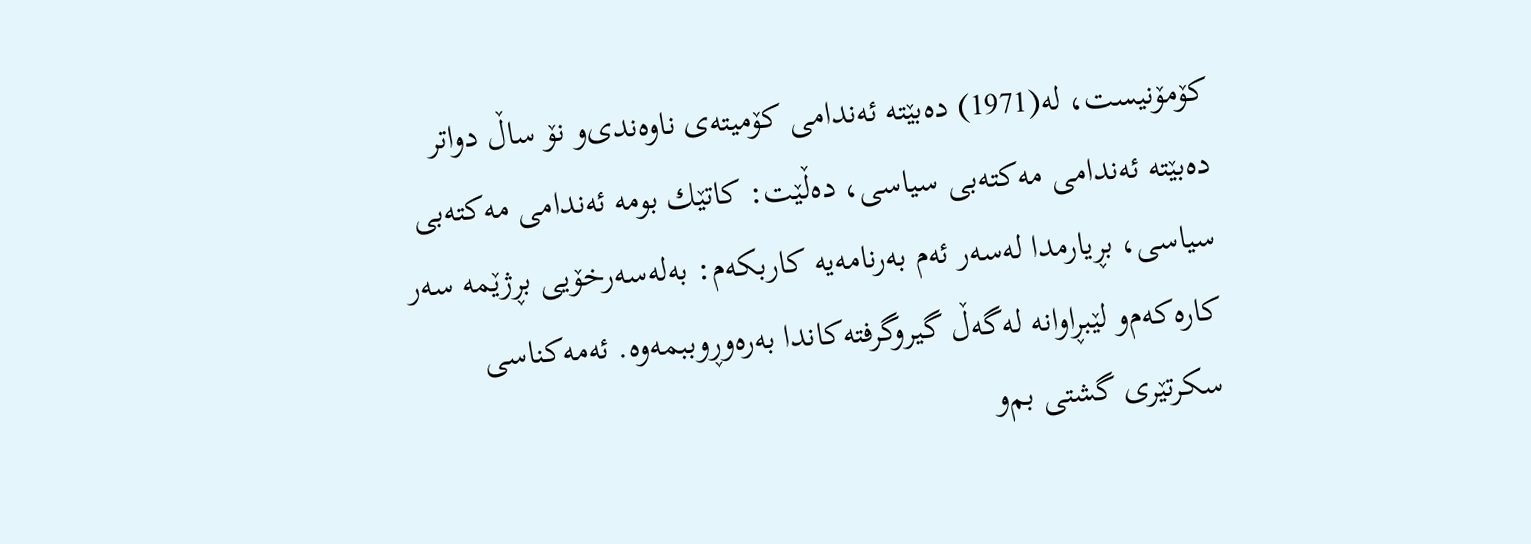كۆمۆنیست، له‌(1971) ده‌بێته‌ ئه‌ندامی‌ كۆمیته‌ی‌ ناوه‌ندی‌‌و نۆ ساڵ دواتر ده‌بێته‌ ئه‌ندامی‌ مه‌كته‌بی‌ سیاسی‌، ده‌ڵێت: كاتێك بومه‌ ئه‌ندامی‌ مه‌كته‌بی‌ سیاسی‌، بڕیارمدا له‌سه‌ر ئه‌م به‌رنامه‌یه‌ كاربكه‌م: به‌له‌سه‌رخۆیی‌ بڕژێمه‌ سه‌ر كاره‌كه‌م‌و لێبڕاوانه‌ له‌گه‌ڵ گیروگرفته‌كاندا به‌ره‌وڕوببمه‌وه‌. ئه‌مه‌كناسی‌ سكرتێری‌ گشتی‌ بم‌و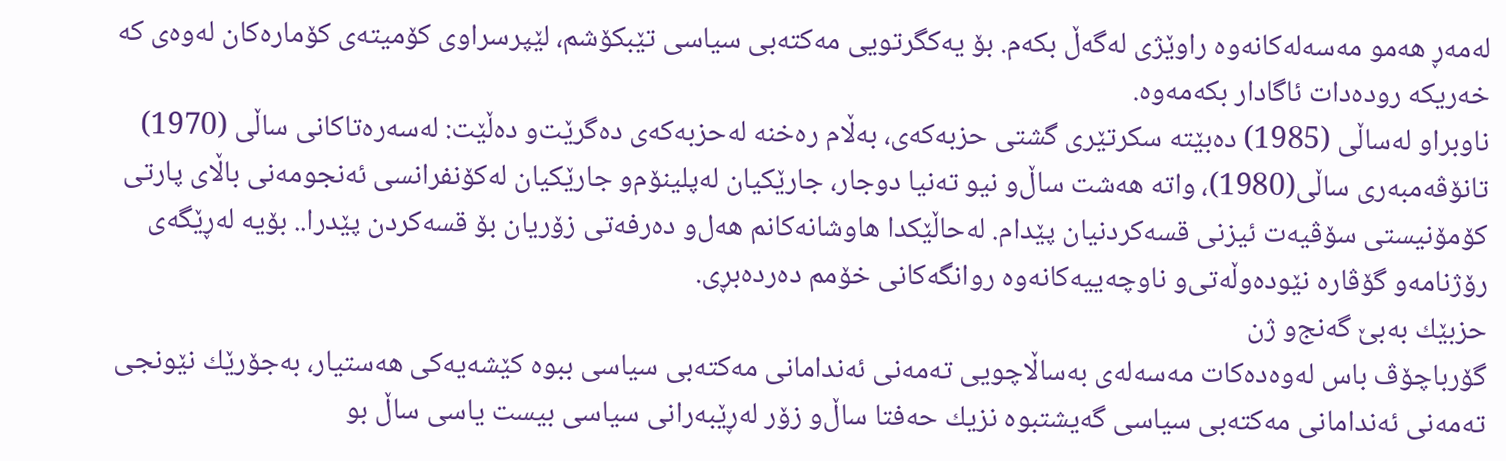له‌مه‌ڕ هه‌مو مه‌سه‌له‌كانه‌وه‌ راوێژی‌ له‌گه‌ڵ بكه‌م. بۆ یه‌كگرتویی‌ مه‌كته‌بی‌ سیاسی‌ تێبكۆشم، لێپرسراوی‌ كۆمیته‌ی‌ كۆماره‌كان له‌وه‌ی‌ كه‌ خه‌ریكه‌ روده‌دات ئاگادار بكه‌مه‌وه‌.
ناوبراو له‌ساڵی‌ (1985) ده‌بێته‌ سكرتێری‌ گشتی‌ حزبه‌كه‌ی‌، به‌ڵام ره‌خنه‌ له‌حزبه‌كه‌ی‌ ده‌گرێت‌و ده‌ڵێت: له‌سه‌ره‌تاكانی‌ ساڵی‌ (1970) تانۆڤه‌مبه‌ری‌ ساڵی‌(1980)، واته‌ هه‌شت ساڵ‌و نیو ته‌نیا دوجار، جارێكیان له‌پلینۆم‌و جارێكیان له‌كۆنفرانسی‌ ئه‌نجومه‌نی‌ باڵای‌ پارتی‌ كۆمۆنیستی‌ سۆڤیه‌ت ئیزنی‌ قسه‌كردنیان پێدام. له‌حاڵێكدا هاوشانه‌كانم هه‌ل‌و ده‌رفه‌تی‌ زۆریان بۆ قسه‌كردن پێدرا.. بۆیه‌ له‌ڕێگه‌ی‌ رۆژنامه‌و گۆڤاره‌ نێوده‌وڵه‌تی‌‌و ناوچه‌ییه‌كانه‌وه‌ روانگه‌كانی‌ خۆمم ده‌رده‌بڕی‌.
حزبێك به‌بێ‌ گه‌نج‌و ژن
گۆرباچۆڤ باس له‌وه‌ده‌كات مه‌سه‌له‌ی‌ به‌ساڵاچویی‌ ته‌مه‌نی‌ ئه‌ندامانی‌ مه‌كته‌بی‌ سیاسی‌ ببوه‌ كێشه‌یه‌كی‌ هه‌ستیار، به‌جۆرێك نێونجی‌ ته‌مه‌نی‌ ئه‌ندامانی‌ مه‌كته‌بی‌ سیاسی‌ گه‌یشتبوه‌ نزیك حه‌فتا ساڵ‌و زۆر له‌ڕێبه‌رانی‌ سیاسی‌ بیست یاسی‌ ساڵ بو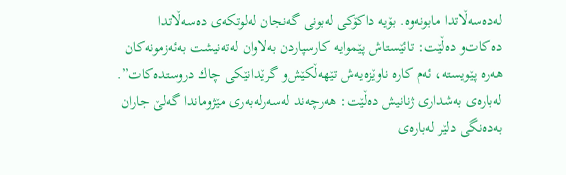له‌ده‌سه‌ڵاتدا مابونه‌وه‌. بۆیه‌ داكۆكی‌ له‌بونی‌ گه‌نجان له‌لوتكه‌ی‌ ده‌سه‌ڵاتدا ده‌كات‌و ده‌ڵێت: تائێستاش پێموایه‌ كارسپاردن به‌لاوان له‌ته‌نیشت به‌ئه‌زمونه‌كان هه‌ره‌ پێویسته‌، ئه‌م كاره‌ ناوێزه‌یه‌ش تێهه‌ڵكێش‌و گرێدانێكی‌ چاك دروستده‌كات”.
له‌باره‌ی‌ به‌شداری‌ ژنانیش ده‌ڵێت: هه‌رچه‌ند له‌سه‌رله‌به‌ری‌ مێژوماندا گه‌لێ‌ جاران به‌ده‌نگی‌ دلێر له‌باره‌ی‌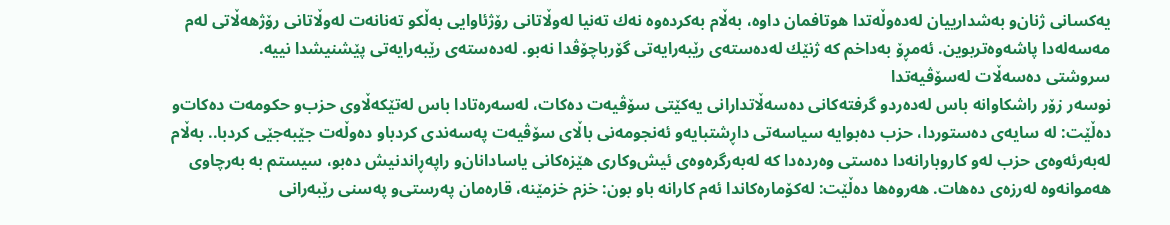یه‌كسانی‌ ژنان‌و به‌شدارییان له‌ده‌وڵه‌تدا هوتافمان داوه‌، به‌ڵام به‌كرده‌وه‌ نه‌ك ته‌نیا له‌وڵاتانی‌ رۆژئاوایی‌ به‌ڵكو ته‌نانه‌ت له‌وڵاتانی‌ رۆژهه‌ڵاتی‌ له‌م مه‌سه‌له‌دا پاشه‌وه‌تربوین. ئه‌مڕۆ به‌داخم كه‌ ژنێك له‌ده‌سته‌ی‌ رێبه‌رایه‌تی‌ گۆرباچۆڤدا نه‌بو. له‌ده‌سته‌ی‌ رێبه‌رایه‌تی‌ پێشنیشدا نییه‌.
سروشتی‌ ده‌سه‌ڵات له‌سۆڤیه‌تدا
نوسه‌ر زۆر راشكاوانه‌ باس له‌ده‌ردو گرفته‌كانی‌ ده‌سه‌ڵاتدارانی‌ یه‌كێتی‌ سۆڤیه‌ت ده‌كات، له‌سه‌ره‌تادا باس له‌تێكه‌ڵاوی‌ حزب‌و حكومه‌ت ده‌كات‌و ده‌ڵێت: له‌ سایه‌ی‌ ده‌ستوردا، حزب ده‌بوایه‌ سیاسه‌تی‌ داڕشتبایه‌و ئه‌نجومه‌نی‌ باڵای‌ سۆڤیه‌ت په‌سه‌ندی‌ كردباو ده‌وڵه‌ت جێبه‌جێی‌ كردبا.. به‌ڵام له‌به‌رئه‌وه‌ی‌ حزب له‌و كاروبارانه‌دا ده‌ستی‌ وه‌رده‌دا كه‌ له‌به‌رگره‌وه‌ی‌ ئیش‌وكاری‌ هێزه‌كانی‌ یاسادانان‌و راپه‌ڕاندنیش ده‌بو، سیستم به‌ به‌رچاوی‌ هه‌موانه‌وه‌ له‌رزه‌ی‌ ده‌هات. هه‌روه‌ها ده‌ڵێت: له‌كۆماره‌كاندا ئه‌م كارانه‌ باو بون: خزم خزمێنه‌، قاره‌مان په‌رستی‌‌و په‌سنی‌ رێبه‌رانی‌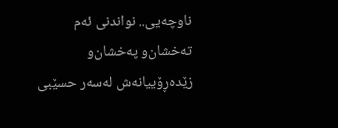ناوچه‌یی‌.. نواندنی‌ ئه‌م ته‌خشان‌و په‌خشان‌و زێده‌ڕۆییانه‌ش له‌سه‌ر حسێبی‌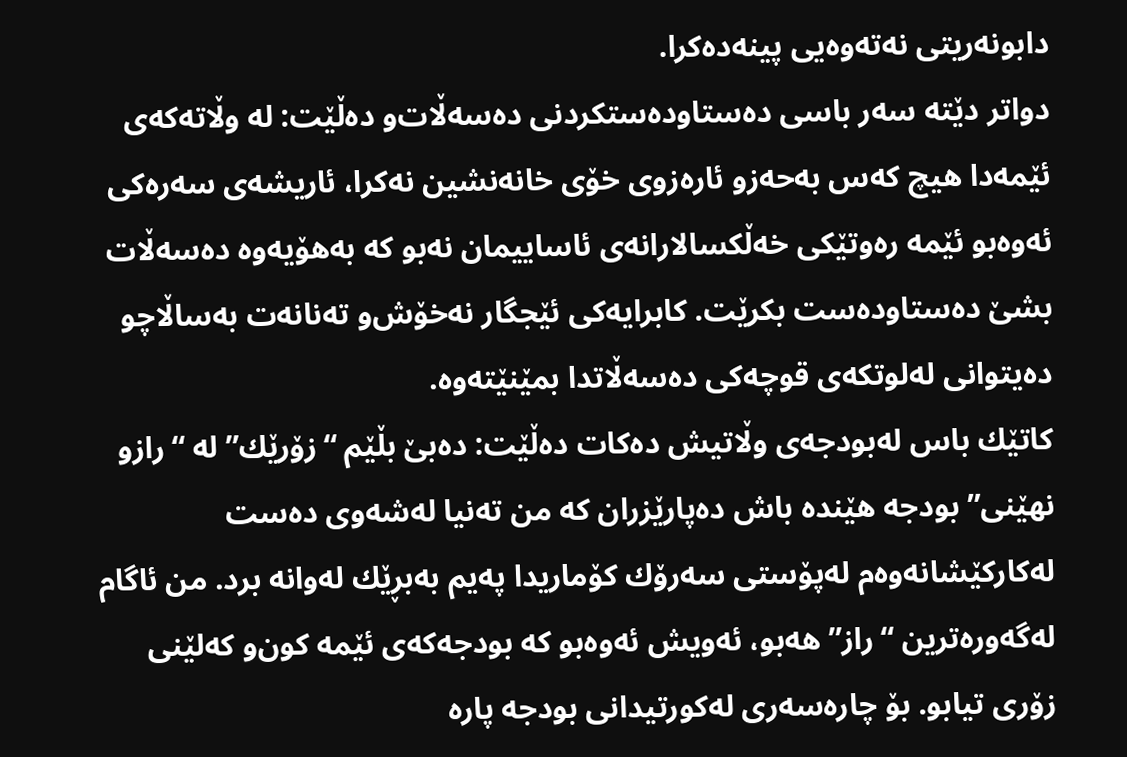دابونه‌ریتی‌ نه‌ته‌وه‌یی‌ پینه‌ده‌كرا.
دواتر دێته‌ سه‌ر باسی‌ ده‌ستاوده‌ستكردنی‌ ده‌سه‌ڵات‌و ده‌ڵێت: له‌ وڵاته‌كه‌ی‌ ئێمه‌دا هیچ كه‌س به‌حه‌زو ئاره‌زوی‌ خۆی‌ خانه‌نشین نه‌كرا، ئاریشه‌ی‌ سه‌ره‌كی‌ ئه‌وه‌بو ئێمه‌ ره‌وتێكی‌ خه‌ڵكسالارانه‌ی‌ ئاساییمان نه‌بو كه‌ به‌هۆیه‌وه‌ ده‌سه‌ڵات بشێ‌ ده‌ستاوده‌ست بكرێت. كابرایه‌كی‌ ئێجگار نه‌خۆش‌و ته‌نانه‌ت به‌ساڵاچو ده‌یتوانی‌ له‌لوتكه‌ی‌ قوچه‌كی‌ ده‌سه‌ڵاتدا بمێنێته‌وه‌.
كاتێك باس له‌بودجه‌ی‌ وڵاتیش ده‌كات ده‌ڵێت: ده‌بێ‌ بڵێم “زۆرێك” له‌ “رازو نهێنی‌” بودجه‌ هێنده‌ باش ده‌پارێزران كه‌ من ته‌نیا له‌شه‌وی‌ ده‌ست له‌كاركێشانه‌وه‌م له‌پۆستی‌ سه‌رۆك كۆماریدا په‌یم به‌بڕێك له‌وانه‌ برد. من ئاگام له‌گه‌وره‌ترین “راز” هه‌بو، ئه‌ویش ئه‌وه‌بو كه‌ بودجه‌كه‌ی‌ ئێمه‌ كون‌و كه‌لێنی‌ زۆری‌ تیابو. بۆ چاره‌سه‌ری‌ له‌كورتیدانی‌ بودجه‌ پاره‌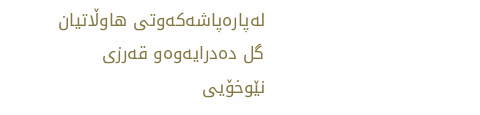له‌پاره‌پاشه‌كه‌وتی‌ هاوڵاتیان گل ده‌درایه‌وه‌و قه‌رزی‌ نێوخۆیی‌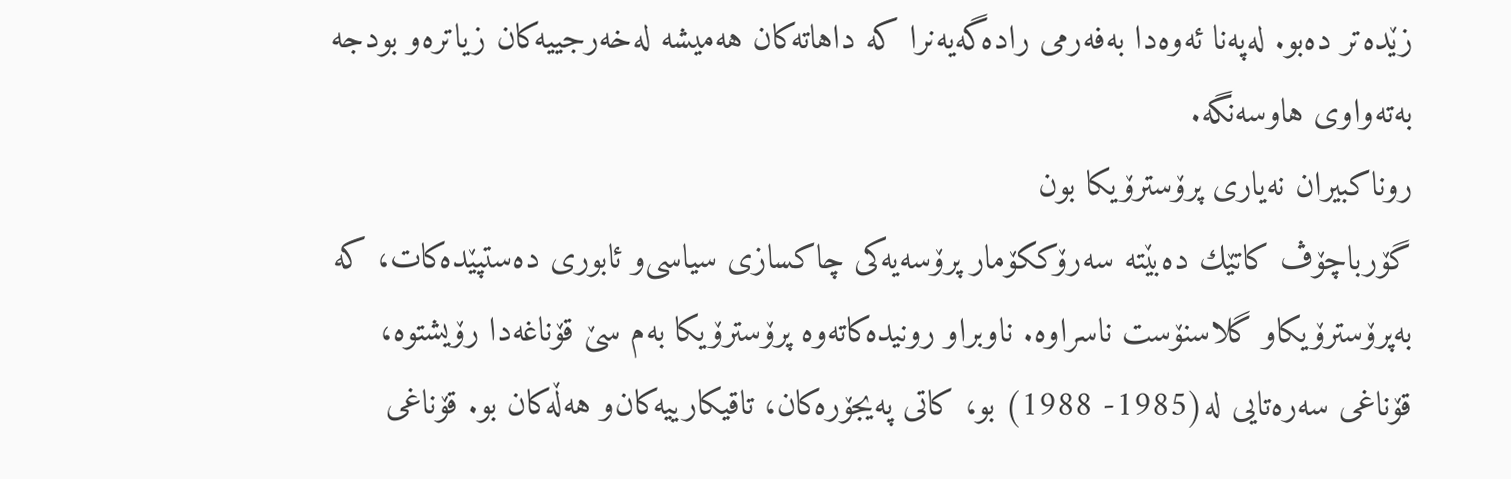زێده‌تر ده‌بو. له‌په‌نا ئه‌وه‌دا به‌فه‌رمی‌ راده‌گه‌یه‌نرا كه‌ داهاته‌كان هه‌میشه‌ له‌خه‌رجییه‌كان زیاتره‌و بودجه‌ به‌ته‌واوی‌ هاوسه‌نگه‌.
روناكبیران نه‌یاری‌ پرۆسترۆیكا بون
گۆرباچۆڤ كاتێك ده‌بێته‌ سه‌رۆككۆمار پرۆسه‌یه‌كی‌ چاكسازی‌ سیاسی‌‌و ئابوری‌ ده‌ستپێده‌كات، كه‌ به‌پرۆسترۆیكاو گلاسنۆست ناسراوه‌. ناوبراو رونیده‌كاته‌وه‌ پرۆسترۆیكا به‌م سێ‌ قۆناغه‌دا رۆیشتوه‌، قۆناغی‌ سه‌ره‌تایی‌ له‌(1985- 1988) بو، كاتی‌ په‌یجۆره‌كان، تاقیكارییه‌كان‌و هه‌ڵه‌كان بو. قۆناغی‌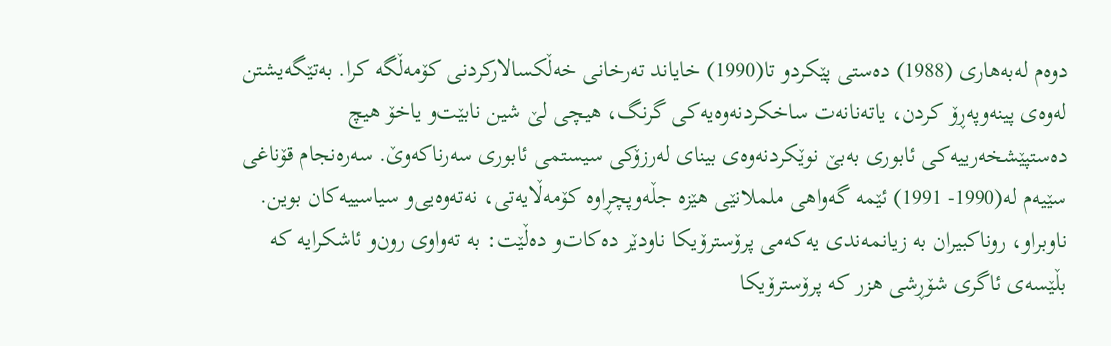دوه‌م له‌به‌هاری‌ (1988) ده‌ستی‌ پێكردو تا(1990) خایاند ته‌رخانی‌ خه‌ڵكسالاركردنی‌ كۆمه‌ڵگه‌ كرا. به‌تێگه‌یشتن له‌وه‌ی‌ پینه‌وپه‌ڕۆ كردن، یاته‌نانه‌ت ساخكردنه‌وه‌یه‌كی‌ گرنگ، هیچی‌ لێ‌ شین نابێت‌و یاخۆ هیچ ده‌ستپێشخه‌رییه‌كی‌ ئابوری‌ به‌بێ‌ نوێكردنه‌وه‌ی‌ بینای‌ له‌رزۆكی‌ سیستمی‌ ئابوری‌ سه‌رناكه‌وێ‌. سه‌ره‌نجام قۆناغی‌ سێیه‌م له‌(1990- 1991) ئێمه‌ گه‌واهی‌ ململانێی‌ هێزه‌ جڵه‌وپچڕاوه‌ كۆمه‌ڵایه‌تی‌، نه‌ته‌وه‌یی‌‌و سیاسییه‌كان بوین.
ناوبراو، روناكبیران به‌ زیانمه‌ندی‌ یه‌كه‌می‌ پرۆسترۆیكا ناودێر ده‌كات‌و ده‌ڵێت: به‌ ته‌واوی‌ رون‌و ئاشكرایه‌ كه‌ بڵێسه‌ی‌ ئاگری‌ شۆڕشی‌ هزر كه‌ پرۆسترۆیكا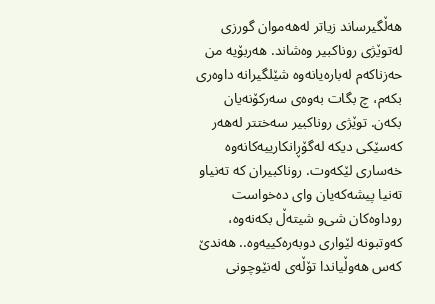هه‌ڵگیرساند زیاتر له‌هه‌موان گورزی‌ له‌توێژی‌ روناكبیر وه‌شاند. هه‌ربۆیه‌ من حه‌زناكه‌م له‌باره‌یانه‌وه‌ شێلگیرانه‌ داوه‌ری‌ بكه‌م، چ بگات به‌وه‌ی‌ سه‌ركۆنه‌یان بكه‌ن. توێژی‌ روناكبیر سه‌ختتر له‌هه‌ر كه‌سێكی‌ دیكه‌ له‌گۆڕانكارییه‌كانه‌وه‌ خه‌ساری‌ لێكه‌وت. روناكبیران كه‌ ته‌نیاو ته‌نیا پیشه‌كه‌یان وای‌ ده‌خواست روداوه‌كان شی‌‌و شیته‌ڵ بكه‌نه‌وه‌، كه‌وتبونه‌ لێواری‌ دوبه‌ره‌كییه‌وه‌.. هه‌ندێ‌ كه‌س هه‌وڵیاندا تۆڵه‌ی‌ له‌نێوچونی‌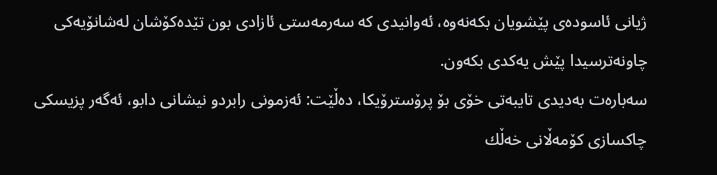ژیانی‌ ئاسوده‌ی‌ پێشویان بكه‌نه‌وه‌، ئه‌وانیدی‌ كه‌ سه‌رمه‌ستی‌ ئازادی‌ بون تێده‌كۆشان له‌شانۆیه‌كی‌ چاونه‌ترسیدا پێش یه‌كدی‌ بكه‌ون.
سه‌باره‌ت به‌دیدی‌ تایبه‌تی‌ خۆی‌ بۆ پرۆسترۆیكا، ده‌ڵێت: ئه‌زمونی‌ رابردو نیشانی‌ دابو، ئه‌گه‌ر پزیسكی‌ چاكسازی‌ كۆمه‌ڵانی‌ خه‌ڵك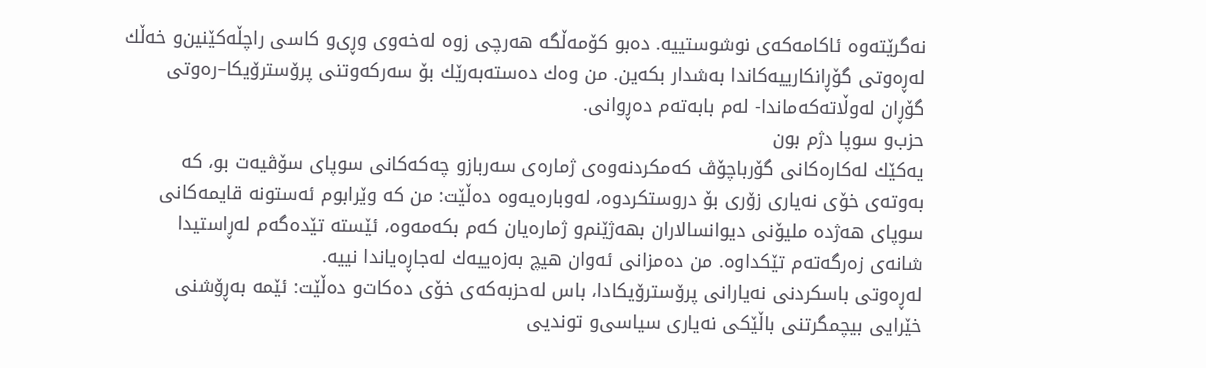نه‌گرێته‌وه‌ ئاكامه‌كه‌ی‌ نوشوستییه‌. ده‌بو كۆمه‌ڵگه‌ هه‌رچی‌ زوه‌ له‌خه‌وی‌ وڕی‌‌و كاسی‌ راچڵه‌كێنین‌و خه‌ڵك له‌ڕه‌وتی‌ گۆڕانكارییه‌كاندا به‌شدار بكه‌ین. من وه‌ك ده‌سته‌به‌رێك بۆ سه‌ركه‌وتنی‌ پرۆسترۆیكا–ره‌وتی‌ گۆڕان له‌وڵاته‌كه‌ماندا- له‌م بابه‌ته‌م ده‌ڕوانی‌.
حزب‌و سوپا دژم بون
یه‌كێك له‌كاره‌كانی‌ گۆرباچۆڤ كه‌مكردنه‌وه‌ی‌ ژماره‌ی‌ سه‌ربازو چه‌كه‌كانی‌ سوپای‌ سۆڤیه‌ت بو، كه‌ به‌وته‌ی‌ خۆی‌ نه‌یاری‌ زۆری‌ بۆ دروستكردوه‌، له‌وباره‌یه‌وه‌ ده‌ڵێت: من كه‌ وێرابوم ئه‌ستونه‌ قایمه‌كانی‌ سوپای‌ هه‌ژده‌ ملیۆنی‌ دیوانسالاران بهه‌ژێنم‌و ژماره‌یان كه‌م بكه‌مه‌وه‌، ئێسته‌ تێده‌گه‌م له‌ڕاستیدا شانه‌ی‌ زه‌رگه‌ته‌م تێكداوه‌. من ده‌مزانی‌ ئه‌وان هیچ به‌زه‌ییه‌ك له‌جاڕه‌یاندا نییه‌.
له‌ڕه‌وتی‌ باسكردنی‌ نه‌یارانی‌ پرۆسترۆیكادا، باس له‌حزبه‌كه‌ی‌ خۆی‌ ده‌كات‌و ده‌ڵێت: ئێمه‌ به‌ڕۆشنی‌ خێرایی‌ بیچمگرتنی‌ باڵێكی‌ نه‌یاری‌ سیاسی‌‌و توندیی‌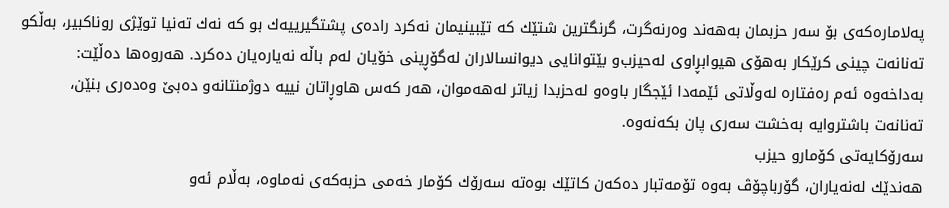په‌لاماره‌كه‌ی‌ بۆ سه‌ر حزبمان به‌هه‌ند وه‌رنه‌گرت، گرنگترین شتێك كه‌ تێبینیمان نه‌كرد راده‌ی‌ پشتگیرییه‌ك بو كه‌ نه‌ك ته‌نیا توێژی‌ روناكبیر، به‌ڵكو ته‌نانه‌ت چینی‌ كرێكار به‌هۆی‌ هیوابڕاوی‌ له‌حیزب‌و بێتوانایی‌ دیوانسالاران له‌گۆڕینی‌ خۆیان له‌م باڵه‌ نه‌یاره‌یان ده‌كرد. هه‌روه‌ها ده‌ڵێت: به‌داخه‌وه‌ ئه‌م ره‌فتاره‌ له‌وڵاتی‌ ئێمه‌دا ئێجگار باوه‌و له‌حزبدا زیاتر له‌هه‌موان، هه‌ر كه‌س هاوڕاتان نییه‌ دوژمنتانه‌و ده‌بێ‌ وه‌ده‌ری‌ بنێن، ته‌نانه‌ت باشتروایه‌ به‌خشت سه‌ری‌ پان بكه‌نه‌وه‌.
سه‌رۆكایه‌تی‌ كۆمارو حیزب
هه‌ندێك له‌نه‌یاران، گۆرباچۆڤ به‌وه‌ تۆمه‌تبار ده‌كه‌ن كاتێك بوه‌ته‌ سه‌رۆك كۆمار خه‌می‌ حزبه‌كه‌ی‌ نه‌ماوه‌، به‌ڵام ئه‌و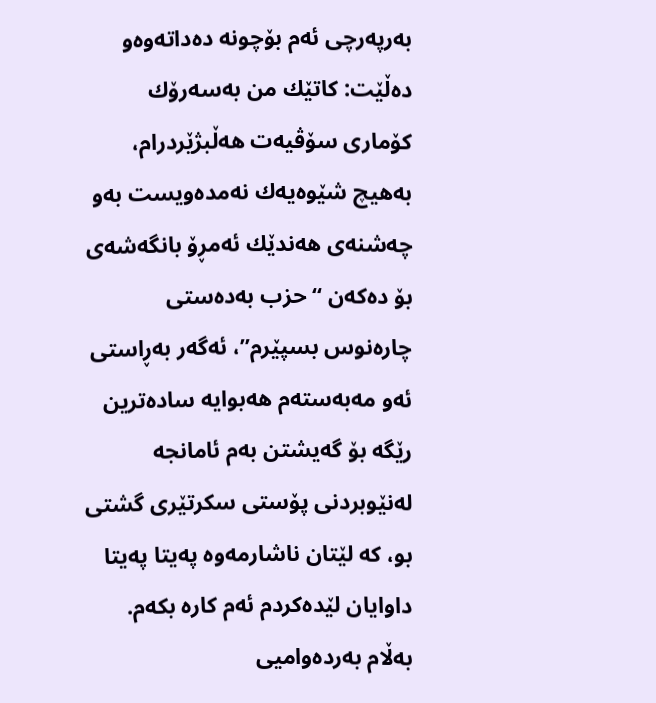به‌رپه‌رچی‌ ئه‌م بۆچونه‌ ده‌داته‌وه‌و ده‌ڵێت: كاتێك من به‌سه‌رۆك كۆماری‌ سۆڤیه‌ت هه‌ڵبژێردرام، به‌هیچ شێوه‌یه‌ك نه‌مده‌ویست به‌و چه‌شنه‌ی‌ هه‌ندێك ئه‌مڕۆ بانگه‌شه‌ی‌ بۆ ده‌كه‌ن “حزب به‌ده‌ستی‌ چاره‌نوس بسپێرم”، ئه‌گه‌ر به‌ڕاستی‌ ئه‌و مه‌به‌سته‌م هه‌بوایه‌ ساده‌ترین رێگه‌ بۆ گه‌یشتن به‌م ئامانجه‌ له‌نێوبردنی‌ پۆستی‌ سكرتێری‌ گشتی‌ بو، كه‌ لێتان ناشارمه‌وه‌ په‌یتا په‌یتا داوایان لێده‌كردم ئه‌م كاره‌ بكه‌م. به‌ڵام به‌رده‌وامیی‌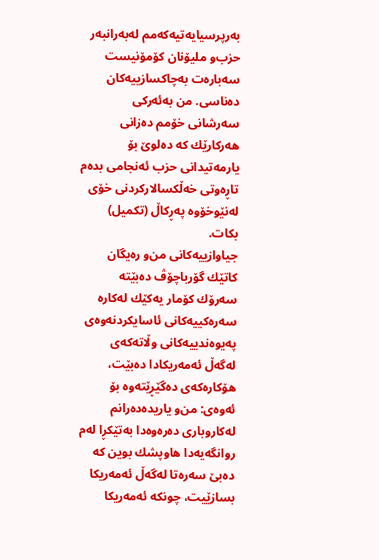به‌رپرسیایه‌تیه‌كه‌مم له‌به‌رانبه‌ر حزب‌و ملیۆنان كۆمۆنیست سه‌باره‌ت به‌چاكسازییه‌كان ده‌ناسی‌. من به‌ئه‌ركی‌ سه‌رشانی‌ خۆمم ده‌زانی‌ هه‌ركارێك كه‌ ده‌لوێ‌ بۆ یارمه‌تیدانی‌ حزب ئه‌نجامی‌ بده‌م تاڕه‌وتی‌ خه‌ڵكسالاركردنی‌ خۆی‌ له‌نێوخۆوه‌ په‌ڕكاڵ (تكمیل) بكات.
جیاوازییه‌كانی‌ من‌و ره‌یگان
كاتێك گۆرباچۆڤ ده‌بێته‌ سه‌رۆك كۆمار یه‌كێك له‌كاره‌ سه‌ره‌كییه‌كانی‌ ئاسایكردنه‌وه‌ی‌ په‌یوه‌ندییه‌كانی‌ وڵاته‌كه‌ی‌ له‌گه‌ڵ ئه‌مه‌ریكادا ده‌بێت، هۆكاره‌كه‌ی‌ ده‌گێڕێته‌وه‌ بۆ ئه‌وه‌ی‌: من‌و یاریده‌ده‌رانم له‌كاروباری‌ ده‌ره‌وه‌دا به‌تێكڕا له‌م روانگه‌یه‌دا هاوپشك بوین كه‌ ده‌بێ‌ سه‌ره‌تا له‌گه‌ڵ ئه‌مه‌ریكا بسازێیت، چونكه‌ ئه‌مه‌ریكا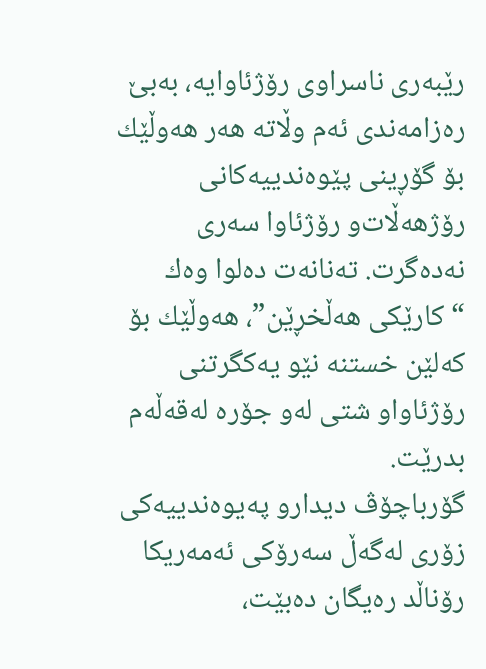رێبه‌ری‌ ناسراوی‌ رۆژئاوایه‌، به‌بێ‌ ره‌زامه‌ندی‌ ئه‌م وڵاته‌ هه‌ر هه‌وڵێك بۆ گۆڕینی‌ پێوه‌ندییه‌كانی‌ رۆژهه‌ڵات‌و رۆژئاوا سه‌ری‌ نه‌ده‌گرت. ته‌نانه‌ت ده‌لوا وه‌ك “كارێكی‌ هه‌ڵخڕێن”، هه‌وڵێك بۆ كه‌لێن خستنه‌ نێو یه‌كگرتنی‌ رۆژئاواو شتی‌ له‌و جۆره‌ له‌قه‌ڵه‌م بدرێت.
گۆرباچۆڤ دیدارو په‌یوه‌ندییه‌كی‌ زۆری‌ له‌گه‌ڵ سه‌رۆكی‌ ئه‌مه‌ریكا رۆناڵد ره‌یگان ده‌بێت،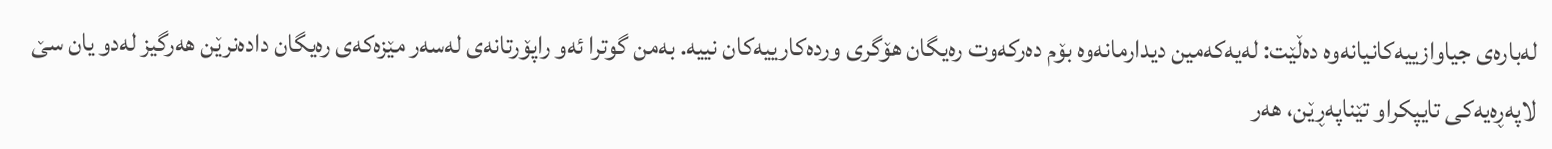له‌باره‌ی‌ جیاوازییه‌كانیانه‌وه‌ ده‌ڵێت: له‌یه‌كه‌مین دیدارمانه‌وه‌ بۆم ده‌ركه‌وت ره‌یگان هۆگری‌ ورده‌كارییه‌كان نییه‌. به‌من گوترا ئه‌و راپۆرتانه‌ی‌ له‌سه‌ر مێزه‌كه‌ی‌ ره‌یگان داده‌نرێن هه‌رگیز له‌دو یان سێ‌ لاپه‌ڕه‌یه‌كی‌ تایپكراو تێناپه‌ڕێن، هه‌ر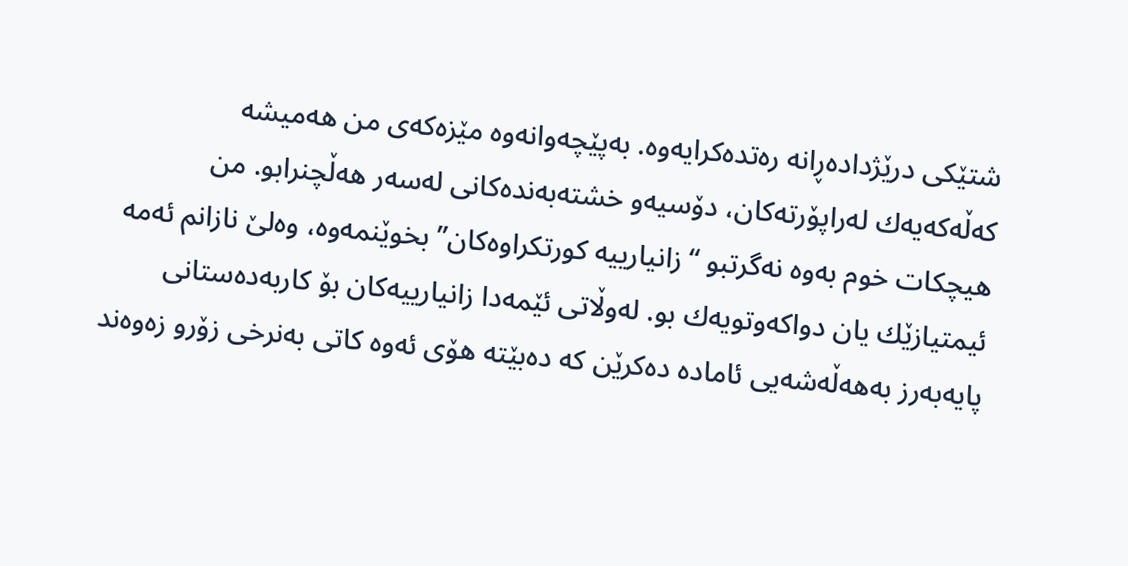شتێكی‌ درێژداده‌ڕانه‌ ره‌تده‌كرایه‌وه‌. به‌پێچه‌وانه‌وه‌ مێزه‌كه‌ی‌ من هه‌میشه‌ كه‌ڵه‌كه‌یه‌ك له‌راپۆرته‌كان، دۆسیه‌‌و خشته‌به‌نده‌كانی‌ له‌سه‌ر هه‌ڵچنرابو. من هیچكات خوم به‌وه‌ نه‌گرتبو “زانیارییه‌ كورتكراوه‌كان” بخوێنمه‌وه‌، وه‌لێ‌ نازانم ئه‌مه‌ ئیمتیازێك یان دواكه‌وتویه‌ك بو. له‌وڵاتی‌ ئێمه‌دا زانیارییه‌كان بۆ كاربه‌ده‌ستانی‌ پایه‌به‌رز به‌هه‌ڵه‌شه‌یی‌ ئاماده‌ ده‌كرێن كه‌ ده‌بێته‌ هۆی‌ ئه‌وه‌ كاتی‌ به‌نرخی‌ زۆرو زه‌وه‌ند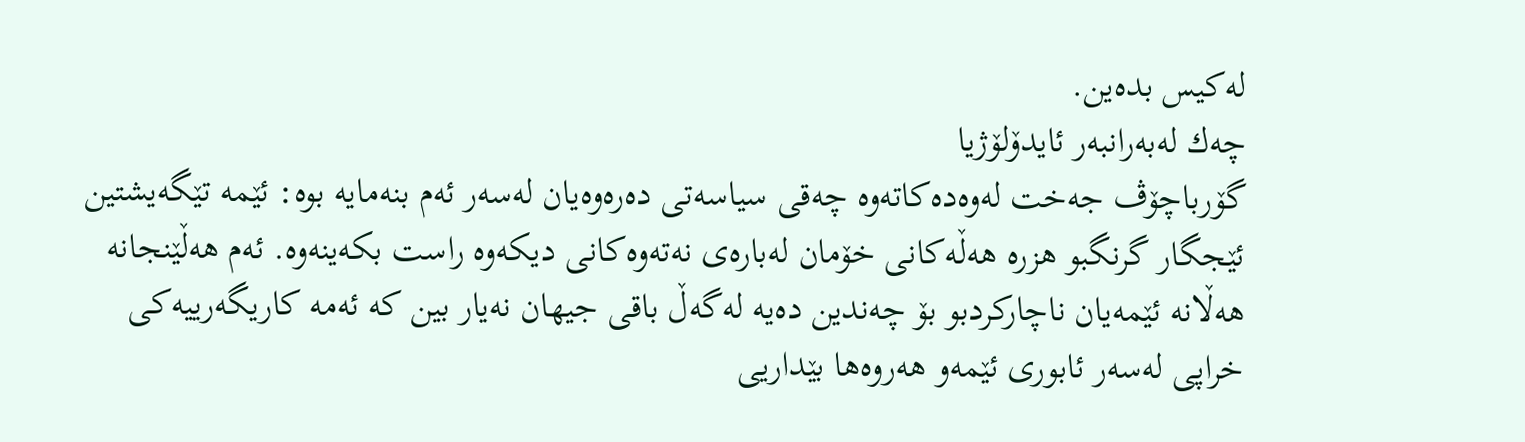له‌كیس بده‌ین.
چه‌ك له‌به‌رانبه‌ر ئایدۆلۆژیا
گۆرباچۆڤ جه‌خت له‌وه‌ده‌كاته‌وه‌ چه‌قی‌ سیاسه‌تی‌ ده‌ره‌وه‌یان له‌سه‌ر ئه‌م بنه‌مایه‌ بوه‌: ئێمه‌ تێگه‌یشتین ئێجگار گرنگبو هزره‌ هه‌ڵه‌كانی‌ خۆمان له‌باره‌ی‌ نه‌ته‌وه‌كانی‌ دیكه‌وه‌ راست بكه‌ینه‌وه‌. ئه‌م هه‌ڵێنجانه‌ هه‌ڵانه‌ ئێمه‌یان ناچاركردبو بۆ چه‌ندین ده‌یه‌ له‌گه‌ڵ باقی‌ جیهان نه‌یار بین كه‌ ئه‌مه‌ كاریگه‌رییه‌كی‌ خراپی‌ له‌سه‌ر ئابوری‌ ئێمه‌و هه‌روه‌ها بێداریی‌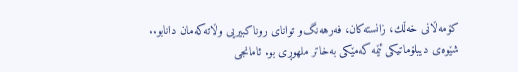كۆمه‌ڵانی‌ خه‌ڵك، زانسته‌كان، فه‌رهه‌نگ‌و توانای‌ روناكبیریی‌ وڵاته‌كه‌مان دانابو.. شێوه‌ی‌ دیبلۆماتیكی‌ ئێمه‌ كه‌مێكی‌ به‌خاتر ملهوڕی‌ بو. ئامانجی‌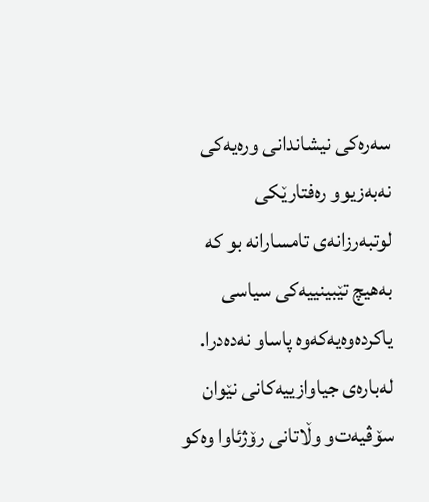سه‌ره‌كی‌ نیشاندانی‌ وره‌یه‌كی‌ نه‌به‌زیوو ره‌فتارێكی‌ لوتبه‌رزانه‌ی‌ تامسارانه‌ بو كه‌ به‌هیچ تێبینییه‌كی‌ سیاسی‌ یاكرده‌وه‌یه‌كه‌وه‌ پاساو نه‌ده‌درا.
له‌باره‌ی‌ جیاوازییه‌كانی‌ نێوان سۆڤیه‌ت‌و وڵاتانی‌ رۆژئاوا وه‌كو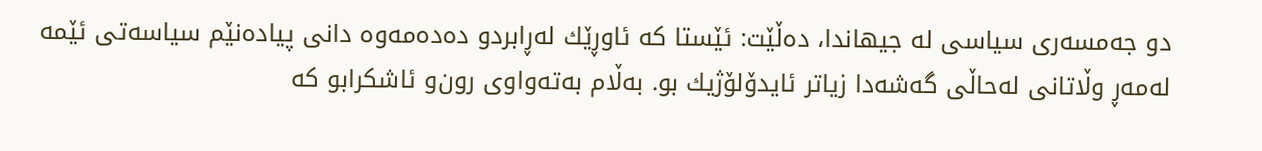دو جه‌مسه‌ری‌ سیاسی‌ له‌ جیهاندا، ده‌ڵێت: ئێستا كه‌ ئاوڕێك له‌ڕابردو ده‌ده‌مه‌وه‌ دانی‌ پیاده‌نێم سیاسه‌تی‌ ئێمه‌ له‌مه‌ڕ وڵاتانی‌ له‌حاڵی‌ گه‌شه‌دا زیاتر ئایدۆلۆژیك بو. به‌ڵام به‌ته‌واوی‌ رون‌و ئاشكرابو كه‌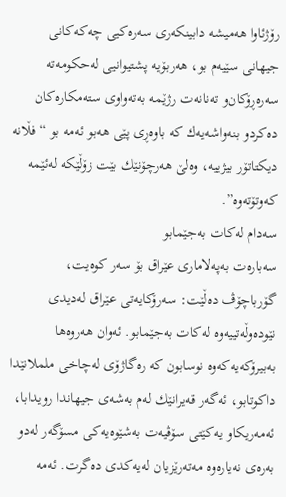رۆژئاوا هه‌میشه‌ دابینكه‌ری‌ سه‌ره‌كیی‌ چه‌كه‌كانی‌ جیهانی‌ سێیه‌م بو، هه‌ربۆیه‌ پشتیوانیی‌ له‌حكومه‌ته‌ سه‌ره‌ڕۆكان‌و ته‌نانه‌ت رژێمه‌ به‌ته‌واوی‌ سته‌مكاره‌كان ده‌كردو بنه‌واشه‌یه‌ك كه‌ باوه‌ڕی‌ پێی‌ هه‌بو ئه‌مه‌ بو “فڵانه‌ دیكتاتۆر بیژییه‌، وه‌لێ‌ هه‌رچۆنێك بێت زۆڵێكه‌ له‌ئێمه‌ كه‌وتۆته‌وه‌”.
سه‌دام له‌كات به‌جێمابو
سه‌باره‌ت به‌په‌لاماری‌ عێراق بۆ سه‌ر كوه‌یت، گۆرباچۆڤ ده‌ڵێت: سه‌رۆكایه‌تی‌ عێراق له‌دیدی‌ نێوده‌وڵه‌تییه‌وه‌ له‌كات به‌جێمابو. ئه‌وان هه‌روه‌ها به‌بیرۆكه‌یه‌كه‌وه‌ نوسابون كه‌ ره‌گاژۆی‌ له‌چاخی‌ ململانێدا داكوتابو، ئه‌گه‌ر قه‌یرانێك له‌م به‌شه‌ی‌ جیهاندا رویدابا، ئه‌مه‌ریكاو یه‌كێتی‌ سۆڤیه‌ت به‌شێوه‌یه‌كی‌ مسۆگه‌ر له‌دو به‌ره‌ی‌ نه‌یاره‌وه‌ مه‌ته‌رێزیان له‌یه‌كدی‌ ده‌گرت. ئه‌مه‌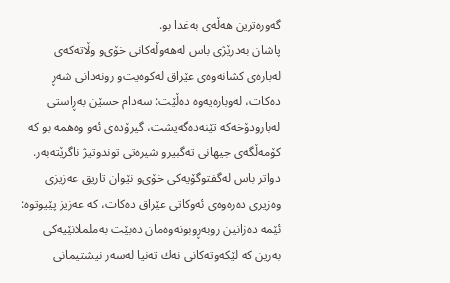گه‌وره‌ترین هه‌ڵه‌ی‌ به‌غدا بو.
پاشان به‌درێژی‌ باس له‌هه‌وڵه‌كانی‌ خۆی‌‌و وڵاته‌كه‌ی‌ له‌باره‌ی‌ كشانه‌وه‌ی‌ عێراق له‌كوه‌یت‌و رونه‌دانی‌ شه‌ڕ ده‌كات، له‌وباره‌یه‌وه‌ ده‌ڵێت: سه‌دام حسێن به‌ڕاستی‌ له‌بارودۆخه‌كه‌ تێنه‌ده‌گه‌یشت، گیرۆده‌ی‌ ئه‌و وه‌همه‌ بو كه‌ كۆمه‌ڵگه‌ی‌ جیهانی‌ ته‌گبیرو شیره‌تی‌ توندوتیژ ناگرێته‌به‌ر. دواتر باس له‌گفتوگۆیه‌كی‌ خۆی‌‌و نێوان تاریق عه‌زیزی‌ وه‌زیری‌ ده‌ره‌وه‌ی‌ ئه‌وكاتی‌ عێراق ده‌كات، كه‌ عه‌زیز پێیوتوه‌: ئێمه‌ ده‌زانین روبه‌ڕوبونه‌وه‌مان ده‌بێت به‌ململانێیه‌كی‌ به‌رین كه‌ لێكه‌وته‌كانی‌ نه‌ك ته‌نیا له‌سه‌ر نیشتیمانی‌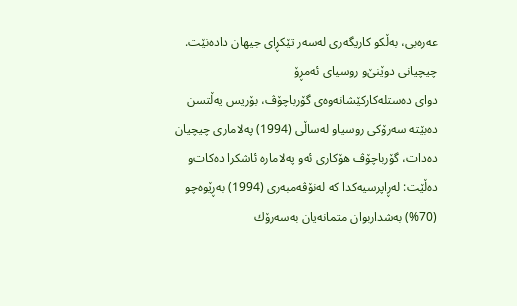عه‌ره‌بی‌، به‌ڵكو كاریگه‌ری‌ له‌سه‌ر تێكڕای‌ جیهان داده‌نێت.
چیچیانی‌ دوێنێ‌‌و روسیای‌ ئه‌مڕۆ
دوای‌ ده‌ستله‌كاركێشانه‌وه‌ی‌ گۆرباچۆڤ، بۆریس یه‌ڵتسن ده‌بێته‌ سه‌رۆكی‌ روسیاو له‌ساڵی‌ (1994) په‌لاماری‌ چیچیان ده‌دات، گۆرباچۆڤ هۆكاری‌ ئه‌و په‌لاماره‌ ئاشكرا ده‌كات‌و ده‌ڵێت: له‌ڕاپرسیه‌كدا كه‌ له‌نۆڤه‌مبه‌ری‌ (1994) به‌ڕێوه‌چو (70%) به‌شداربوان متمانه‌یان به‌سه‌رۆك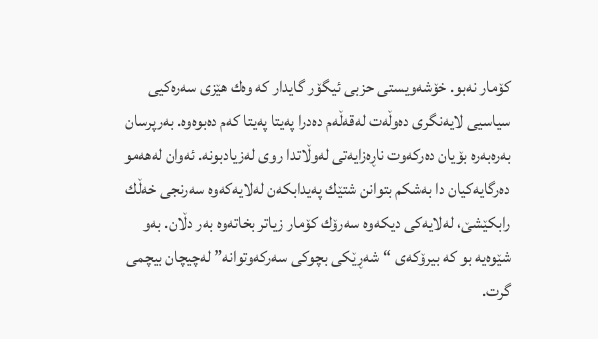كۆمار نه‌بو. خۆشه‌ویستی‌ حزبی‌ ئیگۆر گایدار كه‌ وه‌ك هێزی‌ سه‌ره‌كیی‌ سیاسیی‌ لایه‌نگری‌ ده‌وڵه‌ت له‌قه‌ڵه‌م ده‌درا په‌یتا په‌یتا كه‌م ده‌بوه‌وه‌. به‌رپرسان به‌ره‌به‌ره‌ بۆیان ده‌ركه‌وت ناڕه‌زایه‌تی‌ له‌وڵاتدا روی‌ له‌زیادبونه‌. ئه‌وان له‌هه‌مو ده‌رگایه‌كیان دا به‌شكم بتوانن شتێك په‌یدابكه‌ن له‌لایه‌كه‌وه‌ سه‌رنجی‌ خه‌ڵك رابكێشێ‌، له‌لایه‌كی‌ دیكه‌وه‌ سه‌رۆك كۆمار زیاتر بخاته‌وه‌ به‌ر دڵان. به‌و شێوه‌یه‌ بو كه‌ بیرۆكه‌ی‌ “شه‌ڕێكی‌ بچوكی‌ سه‌ركه‌وتوانه‌” له‌چیچان بیچمی‌ گرت.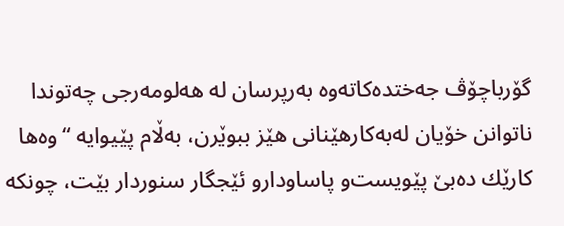گۆرباچۆڤ جه‌ختده‌كاته‌وه‌ به‌رپرسان له‌ هه‌لومه‌رجی‌ چه‌توندا ناتوانن خۆیان له‌به‌كارهێنانی‌ هێز ببوێرن، به‌ڵام پێیوایه‌ “وه‌ها كارێك ده‌بێ‌ پێویست‌و پاساودارو ئێجگار سنوردار بێت، چونكه‌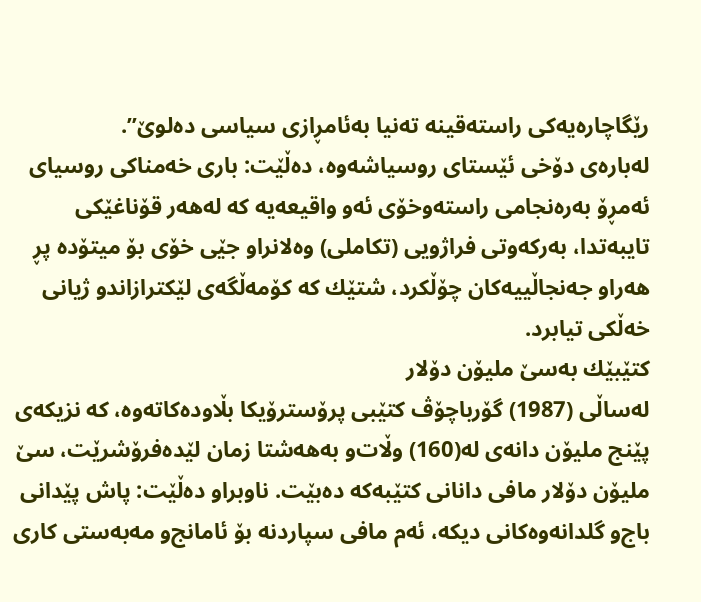رێگاچاره‌یه‌كی‌ راسته‌قینه‌ ته‌نیا به‌ئامڕازی‌ سیاسی‌ ده‌لوێ‌”.
له‌باره‌ی‌ دۆخی‌ ئێستای‌ روسیاشه‌وه‌، ده‌ڵێت: باری‌ خه‌مناكی‌ روسیای‌ ئه‌مڕۆ به‌ره‌نجامی‌ راسته‌وخۆی‌ ئه‌و واقیعه‌یه‌ كه‌ له‌هه‌ر قۆناغێكی‌ تایبه‌تدا، به‌ركه‌وتی‌ فراژویی‌ (تكاملی‌) وه‌لانراو جێی‌ خۆی‌ بۆ میتۆده‌ پڕ هه‌راو جه‌نجاڵییه‌كان چۆڵكرد، شتێك كه‌ كۆمه‌ڵگه‌ی‌ لێكترازاندو ژیانی‌ خه‌ڵكی‌ تیابرد.
كتێبێك به‌سێ‌ ملیۆن دۆلار
له‌ساڵی‌ (1987) گۆرباچۆڤ كتێبی‌ پرۆسترۆیكا بڵاوده‌كاته‌وه‌، كه‌ نزیكه‌ی‌ پێنج ملیۆن دانه‌ی‌ له‌(160) وڵات‌و به‌هه‌شتا زمان لێده‌فرۆشرێت، سێ‌ ملیۆن دۆلار مافی‌ دانانی‌ كتێبه‌كه‌ ده‌بێت. ناوبراو ده‌ڵێت: پاش پێدانی‌ باج‌و گلدانه‌وه‌كانی‌ دیكه‌، ئه‌م مافی‌ سپاردنه‌ بۆ ئامانج‌و مه‌به‌ستی‌ كاری‌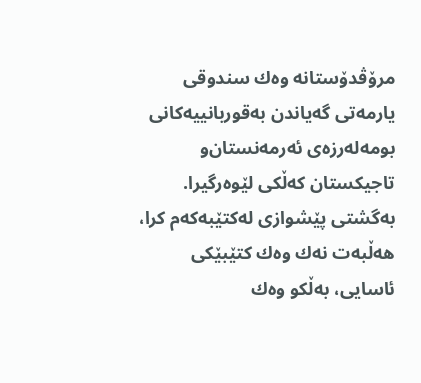مرۆڤدۆستانه‌ وه‌ك سندوقی‌ یارمه‌تی‌ گه‌یاندن به‌قوربانییه‌كانی‌ بومه‌له‌رزه‌ی‌ ئه‌رمه‌نستان‌و تاجیكستان كه‌ڵكی‌ لێوه‌رگیرا. به‌گشتی‌ پێشوازی‌ له‌كتێبه‌كه‌م كرا، هه‌ڵبه‌ت نه‌ك وه‌ك كتێبێكی‌ ئاسایی‌، به‌ڵكو وه‌ك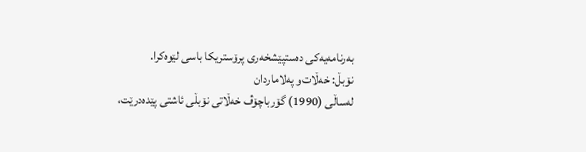به‌رنامه‌یه‌كی‌ ده‌ستپێشخه‌ری‌ پرۆستریكا باسی‌ لێوه‌كرا.
نۆبڵ: خه‌ڵات‌و په‌لاماردان
له‌ساڵی‌ (1990) گۆرباچۆڤ خه‌ڵاتی‌ نۆبڵی‌ ئاشتی‌ پێده‌درێت،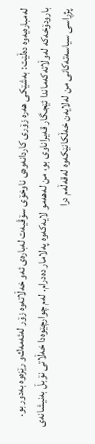له‌مباره‌یه‌وه‌ ده‌ڵێت: به‌شێكی‌ هه‌رە زۆری‌ كاردانه‌وه‌ی‌ ناوخۆی‌ سۆڤیه‌ت له‌باره‌ی‌ ئه‌و خه‌ڵاته‌وه‌ زۆر له‌ئه‌مه‌ك‌و رێزه‌وه‌ به‌دور بو. بارودۆخه‌كه‌ له‌وڵاته‌كه‌ماندا ئێجگار قه‌یراناوی‌ بو، من له‌هه‌مو لایه‌كه‌وه‌ په‌لامار ده‌درام. له‌م چوارچێوه‌دا خه‌ڵاتی‌ نۆبڵ به‌نیشانه‌ی‌ پژڕاسی‌ سیاسه‌ته‌كانی‌ من له‌لایه‌ن خه‌ڵكانێكه‌وه‌ له‌قه‌ڵه‌م درا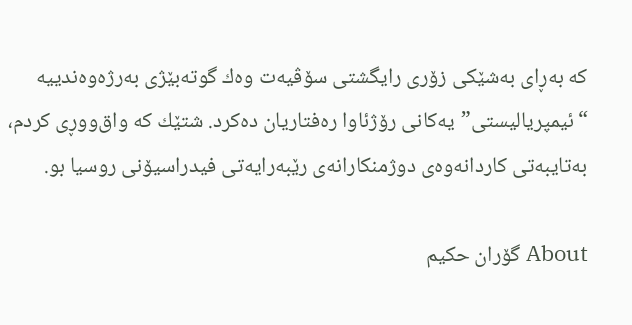كه‌ به‌ڕای‌ به‌شێكی‌ زۆری‌ رایگشتی‌ سۆڤیه‌ت وه‌ك گوته‌بێژی‌ به‌رژه‌وه‌ندییه‌ “ئیمپریالیستی”یه‌كانی‌ رۆژئاوا ره‌فتاریان ده‌كرد. شتێك كه‌ واق‌ووڕی‌ كردم، به‌تایبه‌تی‌ كاردانه‌وه‌ی‌ دوژمنكارانه‌ی‌ رێبه‌رایه‌تی‌ فیدراسیۆنی‌ روسیا بو.

About گۆران حكيم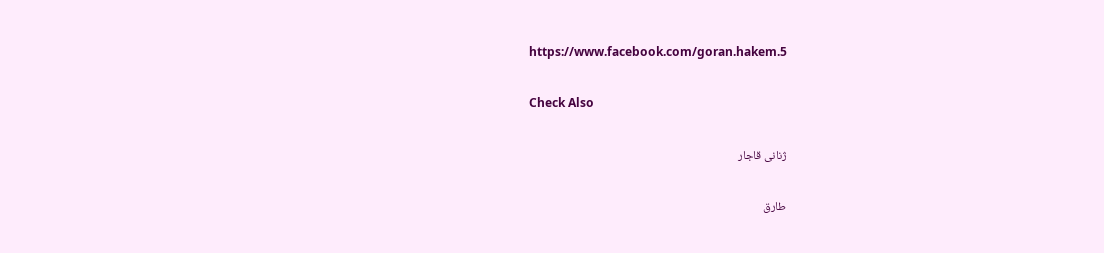https://www.facebook.com/goran.hakem.5

Check Also

ژنانی قاجار

طارق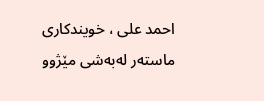احمد علی ، خویندكاری ماستەر لەبەشی مێژوو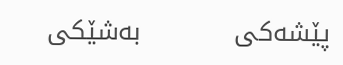پێشەكی           بەشێكی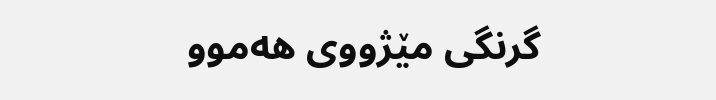گرنگی مێژووی هەموو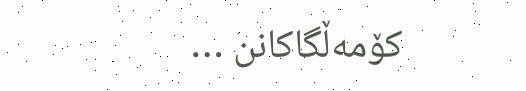كۆمەڵگاكانن …